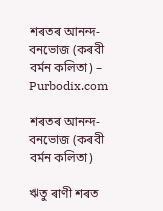শৰতৰ আনন্দ- বনভোজ (কৰবী বৰ্মন কলিতা) – Purbodix.com

শৰতৰ আনন্দ- বনভোজ (কৰবী বৰ্মন কলিতা)

ঋতু ৰাণী শৰত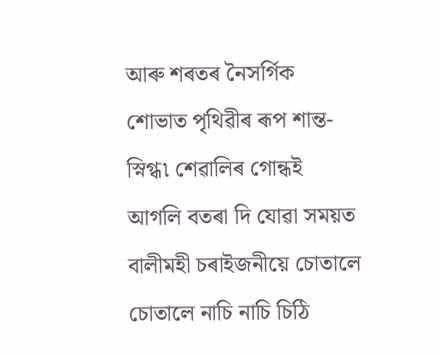আৰু শৰতৰ নৈসৰ্গিক শোভাত পৃথিৱীৰ ৰূপ শান্ত-স্নিগ্ধ৷ শেৱালিৰ গোন্ধই আগলি বতৰা দি যোৱা সময়ত বালীমহী চৰাইজনীয়ে চোতালে চোতালে নাচি নাচি চিঠি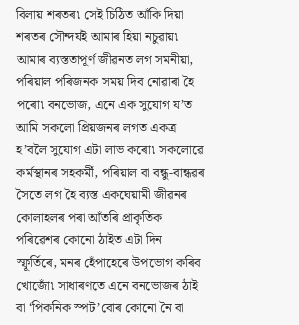বিলায় শৰতৰ৷ সেই চিঠিত আঁকি দিয়া শৰতৰ সৌন্দৰ্যই আমাৰ হিয়া নচুৱায়৷
আমাৰ ব্যস্ততাপূৰ্ণ জীৱনত লগ সমনীয়া, পৰিয়াল পৰিজনক সময় দিব নোৱাৰা হৈ পৰো৷ বনভোজ, এনে এক সুযোগ য’ত আমি সকলো প্ৰিয়জনৰ লগত একত্ৰ হ’বলৈ সুযোগ এটা লাভ কৰো৷ সকলোৱে কৰ্মস্থানৰ সহকৰ্মী, পৰিয়াল বা বন্ধু-বান্ধৱৰ সৈতে লগ হৈ ব্যস্ত একঘেয়ামী জীৱনৰ কোলাহলৰ পৰা আঁতৰি প্ৰাকৃতিক পৰিৱেশৰ কোনো ঠাইত এটা দিন স্ফূৰ্তিৰে, মনৰ হেঁপাহেৰে উপভোগ কৰিব খোজোঁ৷ সাধাৰণতে এনে বনভোজৰ ঠাই বা ‘পিকনিক স্পট’বোৰ কোনো নৈ বা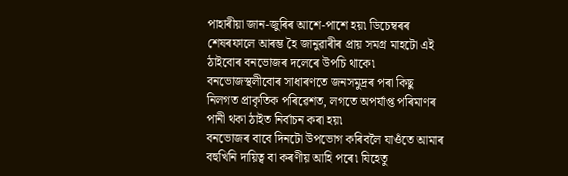পাহাৰীয়া জান-জুৰিৰ আশে-পাশে হয়৷ ডিচেম্বৰৰ শেষৰফালে আৰম্ভ হৈ জানুৱাৰীৰ প্ৰায় সমগ্ৰ মাহটো এই ঠাইবোৰ বনভোজৰ দলেৰে উপচি থাকে৷ বনভোজস্থলীবোৰ সাধাৰণতে জনসমুদ্ৰৰ পৰা কিছু নিলগত প্ৰাকৃতিক পৰিৱেশত, লগতে অপৰ্যাপ্ত পৰিমাণৰ পানী থকা ঠাইত নিৰ্বাচন কৰা হয়৷
বনভোজৰ বাবে দিনটো উপভোগ কৰিবলৈ যাওঁতে আমাৰ বহুখিনি দায়িত্ব বা কৰণীয় আহি পৰে৷ যিহেতু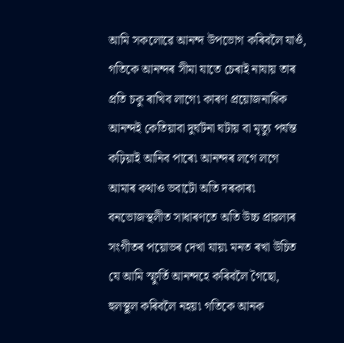আমি সকলোৱে আনন্দ উপভোগ কৰিবলৈ যাওঁ, গতিকে আনন্দৰ সীমা যাতে চেৰাই নাযায় তাৰ প্ৰতি চকু ৰাখিব লাগে৷ কাৰণ প্ৰয়োজনাধিক আনন্দই কেতিয়াবা দুৰ্ঘটনা ঘটায় বা মৃত্যু পৰ্যন্ত কঢ়িয়াই আনিব পাৰে৷ আনন্দৰ লগে লগে আমাৰ কথাও ভবাটো অতি দৰকাৰ৷ বনভোজস্থলীত সাধাৰণতে অতি উচ্চ প্ৰাৱল্যৰ সংগীতৰ পয়োভৰ দেখা যায়৷ মনত ৰখা উচিত যে আমি স্ফুৰ্তি আনন্দহে কৰিবলৈ গৈছো, হুলস্থূল কৰিবলৈ নহয়৷ গতিকে আনক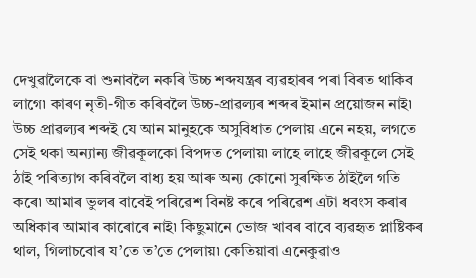দেখুৱালৈকে বা শুনাবলৈ নকৰি উচ্চ শব্দযন্ত্ৰৰ ব্যৱহাৰৰ পৰা বিৰত থাকিব লাগে৷ কাৰণ নৃতী-গীত কৰিবলৈ উচ্চ-প্ৰাৱল্যৰ শব্দৰ ইমান প্ৰয়োজন নাই৷ উচ্চ প্ৰাৱল্যৰ শব্দই যে আন মানুহকে অসুবিধাত পেলায় এনে নহয়, লগতে সেই থকা অন্যান্য জীৱকূলকো বিপদত পেলায়৷ লাহে লাহে জীৱকূলে সেই ঠাই পৰিত্যাগ কৰিবলৈ বাধ্য হয় আৰু অন্য কোনো সুৰক্ষিত ঠাইলৈ গতি কৰে৷ আমাৰ ভুলৰ বাবেই পৰিৱেশ বিনষ্ট কৰে পৰিৱেশ এটা ধবংস কৰাৰ অধিকাৰ আমাৰ কাৰোৰে নাই৷ কিছুমানে ভোজ খাবৰ বাবে ব্যৱহৃত প্লাষ্টিকৰ থাল, গিলাচবোৰ য’তে ত’তে পেলায়৷ কেতিয়াবা এনেকুৱাও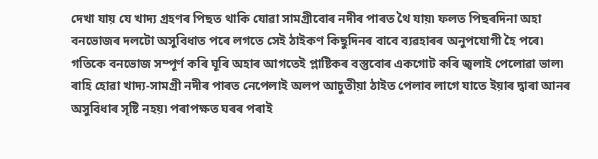দেখা যায় যে খাদ্য গ্ৰহণৰ পিছত থাকি যোৱা সামগ্ৰীবোৰ নদীৰ পাৰত থৈ যায়৷ ফলত পিছৰদিনা অহা বনভোজৰ দলটো অসুবিধাত পৰে লগতে সেই ঠাইকণ কিছুদিনৰ বাবে ব্যৱহাৰৰ অনুপযোগী হৈ পৰে৷ গতিকে বনভোজ সম্পূৰ্ণ কৰি ঘূৰি অহাৰ আগতেই প্লাষ্টিকৰ বস্তুবোৰ একগোট কৰি জ্বলাই পেলোৱা ভাল৷ ৰাহি হোৱা খাদ্য-সামগ্ৰী নদীৰ পাৰত নেপেলাই অলপ আচুতীয়া ঠাইত পেলাব লাগে যাতে ইয়াৰ দ্বাৰা আনৰ অসুবিধাৰ সৃষ্টি নহয়৷ পৰাপক্ষত ঘৰৰ পৰাই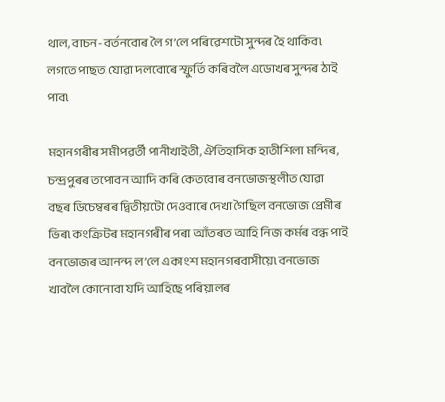থাল, বাচন-বৰ্তনবোৰ লৈ গ’লে পৰিৱেশটো সুন্দৰ হৈ থাকিব৷ লগতে পাছত যোৱা দলবোৰে স্ফুৰ্তি কৰিবলৈ এডোখৰ সুন্দৰ ঠাই পাব৷

মহানগৰীৰ সমীপৱৰ্তী পানীখাইতী, ঐতিহাসিক হাতীশিলা মন্দিৰ, চন্দ্ৰপুৰৰ তপোবন আদি কৰি কেতবোৰ বনভোজস্থলীত যোৱা বছৰ ডিচেম্বৰৰ দ্বিতীয়টো দেওবাৰে দেখা গৈছিল বনভোজ প্ৰেমীৰ ভিৰ৷ কংক্ৰিটৰ মহানগৰীৰ পৰা আঁতৰত আহি নিজ কৰ্মৰ বন্ধ পাই বনভোজৰ আনন্দ ল’লে একাংশ মহানগৰবাসীয়ে৷ বনভোজ খাবলৈ কোনোবা যদি আহিছে পৰিয়ালৰ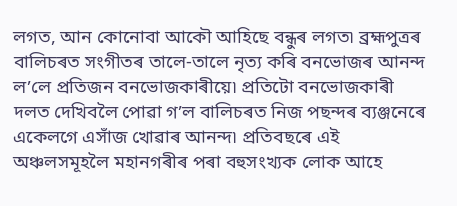লগত, আন কোনোবা আকৌ আহিছে বন্ধুৰ লগত৷ ব্ৰহ্মপুত্ৰৰ বালিচৰত সংগীতৰ তালে-তালে নৃত্য কৰি বনভোজৰ আনন্দ ল’লে প্ৰতিজন বনভোজকাৰীয়ে৷ প্ৰতিটো বনভোজকাৰী দলত দেখিবলৈ পোৱা গ’ল বালিচৰত নিজ পছন্দৰ ব্যঞ্জনেৰে একেলগে এসাঁজ খোৱাৰ আনন্দ৷ প্ৰতিবছৰে এই অঞ্চলসমূহলৈ মহানগৰীৰ পৰা বহুসংখ্যক লোক আহে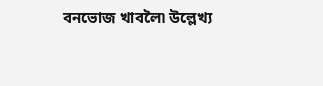বনভোজ খাবলৈ৷ উল্লেখ্য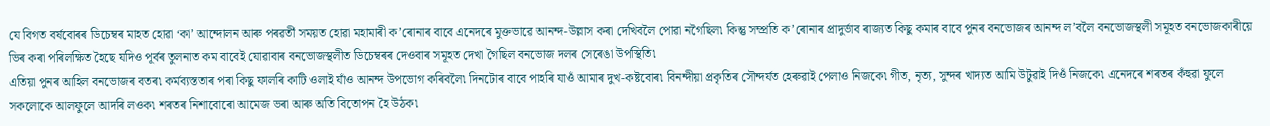যে বিগত বৰ্ষবোৰৰ ডিচেম্বৰ মাহত হোৱা ‘কা’ আন্দোলন আৰু পৰৱৰ্তী সময়ত হোৱা মহামাৰী ক’ৰোনাৰ বাবে এনেদৰে মুক্তভাৱে আনন্দ-উল্লাস কৰা দেখিবলৈ পোৱা নগৈছিল৷ কিন্তু সম্প্ৰতি ক’ৰোনাৰ প্ৰাদুৰ্ভাব ৰাজ্যত কিছু কমাৰ বাবে পুনৰ বনভোজৰ আনন্দ ল’বলৈ বনভোজস্থলী সমূহত বনভোজকাৰীয়ে ভিৰ কৰা পৰিলক্ষিত হৈছে যদিও পূৰ্বৰ তুলনাত কম বাবেই যোৱাবাৰ বনভোজস্থলীত ডিচেম্বৰৰ দেওবাৰ সমূহত দেখা গৈছিল বনভোজ দলৰ সেৰেঙা উপস্থিতি৷
এতিয়া পুনৰ আহিল বনভোজৰ বতৰ৷ কৰ্মব্যস্ততাৰ পৰা কিছু ফালৰি কাটি ওলাই যাঁও আনন্দ উপভোগ কৰিবলৈ৷ দিনটোৰ বাবে পাহৰি যাওঁ আমাৰ দুখ-কষ্টবোৰ৷ বিনন্দীয়া প্ৰকৃতিৰ সৌন্দৰ্যত হেৰুৱাই পেলাও নিজকে৷ গীত, নৃত্য, সুন্দৰ খাদ্যত আমি উটুৱাই দিওঁ নিজকে৷ এনেদৰে শৰতৰ কঁহুৱা ফুলে সকলোকে আলফুলে আদৰি লওক৷ শৰতৰ নিশাবোৰো আমেজ ভৰা আৰু অতি বিতোপন হৈ উঠক৷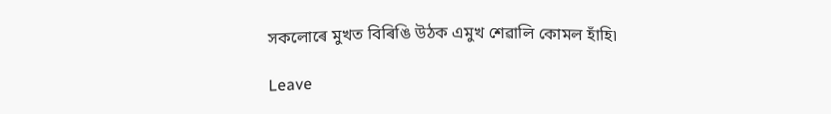সকলোৰে মুখত বিৰিঙি উঠক এমুখ শেৱালি কোমল হাঁহি৷

Leave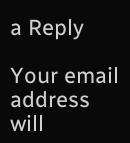a Reply

Your email address will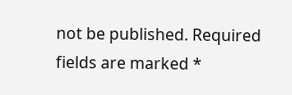not be published. Required fields are marked *